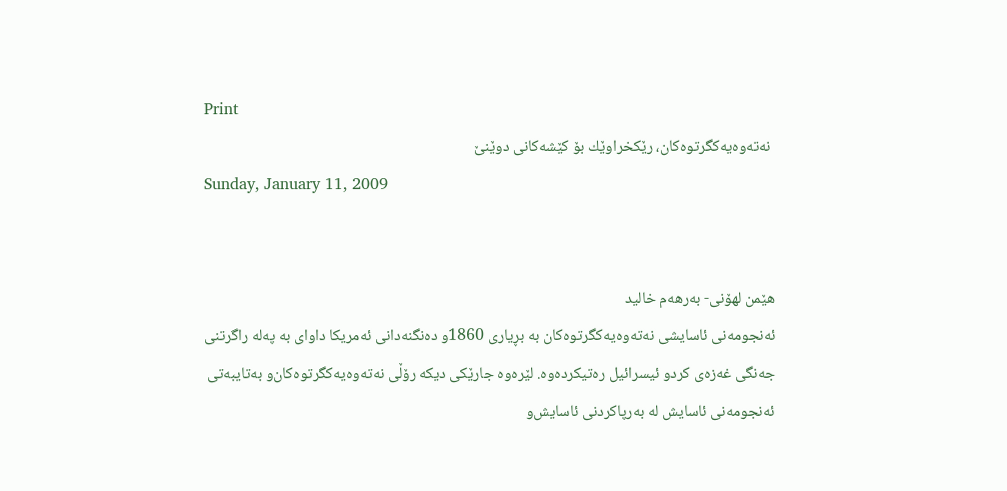Print
 نه‌ته‌وه‌یه‌كگرتوه‌كان، رێكخراوێك بۆ كێشه‌كانی‌ دوێنێ‌
Sunday, January 11, 2009


هێمن لهۆنی‌- به‌رهه‌م خالید
ئه‌نجومه‌نی‌ ئاسایشی‌ نه‌ته‌وه‌یه‌كگرتوه‌كان به‌ بڕیاری‌ 1860و ده‌نگنه‌دانی‌ ئه‌مریكا داوای‌ به‌ په‌له‌ راگرتنی‌ جه‌نگی‌ غه‌زه‌ی‌ كردو ئیسرائیل ره‌تیكرده‌وه‌. لێره‌وه‌ جارێكی‌ دیكه‌ رۆڵی‌ نه‌ته‌وه‌یه‌كگرتوه‌كان‌و به‌تایبه‌تی‌ ئه‌نجومه‌نی‌ ئاسایش له‌ به‌رپاكردنی‌ ئاسایش‌و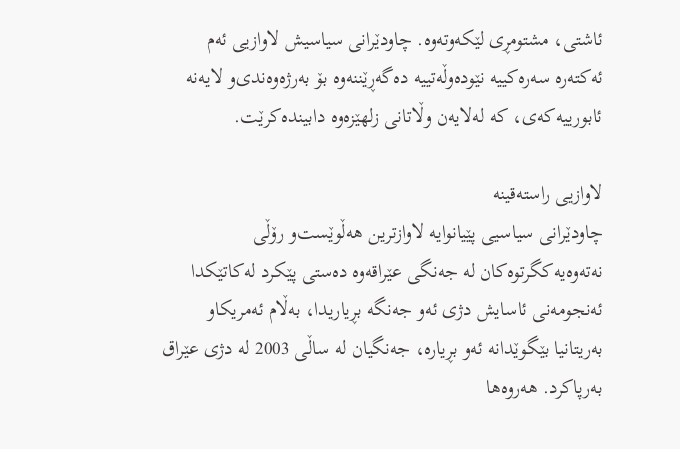ئاشتی‌، مشتومڕی‌ لێكه‌وته‌وه‌. چاودێرانی‌ سیاسیش لاوازیی‌ ئه‌م ئه‌كته‌ره‌ سه‌ره‌كییه‌ نێوده‌وڵه‌تییه‌ ده‌گه‌ڕێننه‌وه‌ بۆ به‌رژه‌وه‌ندی‌‌و لایه‌نه‌ ئابورییه‌كه‌ی‌، كه‌ له‌لایه‌ن وڵاتانی‌ زلهێزه‌وه‌ دابینده‌كرێت.

لاوازیی‌ راسته‌قینه‌
چاودێرانی‌ سیاسیی‌ پێیانوایه‌ لاوازترین هه‌ڵوێست‌و رۆڵی‌ نه‌ته‌وه‌یه‌كگرتوه‌كان له‌ جه‌نگی‌ عێراقه‌وه‌ ده‌ستی‌ پێكرد له‌كاتێكدا ئه‌نجومه‌نی‌ ئاسایش دژی‌ ئه‌و جه‌نگه‌ بڕیاریدا، به‌ڵام ئه‌مریكاو به‌ریتانیا بێگوێدانه‌ ئه‌و بڕیاره‌، جه‌نگیان له‌ ساڵی‌ 2003 له‌ دژی‌ عێراق به‌رپاكرد. هه‌روه‌ها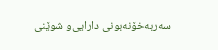سه‌ربه‌خۆنه‌بونی‌ دارایی‌‌و شوێنی‌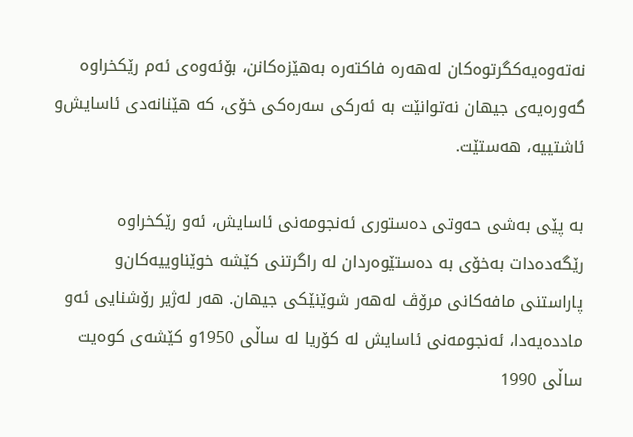نه‌ته‌وه‌یه‌كگرتوه‌كان له‌هه‌ره‌ فاكته‌ره‌ به‌هێزه‌كانن، بۆئه‌وه‌ی‌ ئه‌م رێكخراوه‌ گه‌وره‌یه‌ی‌ جیهان نه‌توانێت به‌ ئه‌ركی‌ سه‌ره‌كی‌ خۆی‌، كه‌ هێنانه‌دی‌ ئاسایش‌و ئاشتییه‌، هه‌ستێت.

به‌ پێی‌ به‌شی‌ حه‌وتی‌ ده‌ستوری‌ ئه‌نجومه‌نی‌ ئاسایش، ئه‌و رێكخراوه‌ رێگه‌ده‌دات به‌خۆی‌ به‌ ده‌ستێوه‌ردان له‌ راگرتنی‌ كێشه‌ خوێناوییه‌كان‌و پاراستنی‌ مافه‌كانی‌ مرۆڤ له‌هه‌ر شوێنێكی‌ جیهان. هه‌ر له‌ژیر رۆشنایی‌ ئه‌‌و مادده‌یه‌دا، ئه‌نجومه‌نی‌ ئاسایش له‌ كۆریا له‌ ساڵی‌ 1950و كێشه‌ی‌ كوه‌یت ساڵی‌ 1990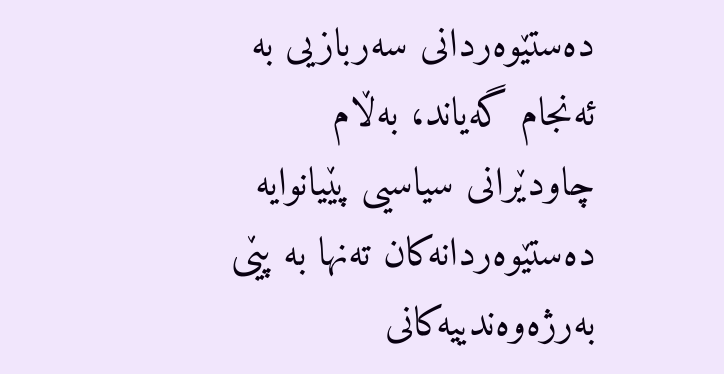ده‌ستێوه‌ردانی‌ سه‌ربازیی‌ به‌ ئه‌نجام گه‌یاند، به‌ڵام چاودێرانی‌ سیاسیی‌ پێیانوایه‌ ده‌ستێوه‌ردانه‌كان ته‌نها به‌ پێی‌ به‌رژه‌وه‌ندییه‌كانی‌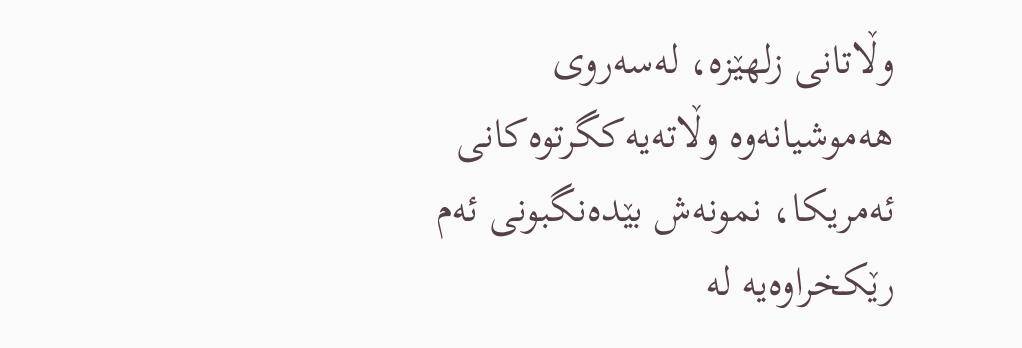وڵاتانی‌ زلهێزه‌، له‌سه‌روی‌ هه‌موشیانه‌وه‌ وڵاته‌یه‌كگرتوه‌كانی‌ ئه‌مریكا، نمونه‌ش بێده‌نگبونی‌ ئه‌م رێكخراوه‌یه‌ له‌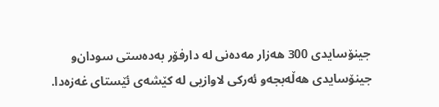جینۆسایدی‌ 300 هه‌زار مه‌ده‌نی‌ له‌ دارفۆر به‌ده‌ستی‌ سودان‌و جینۆسایدی‌ هه‌ڵه‌بجه‌و ئه‌ركی‌ لاوازیی‌ له‌ كێشه‌ی‌ ئێستای‌ غه‌زه‌دا.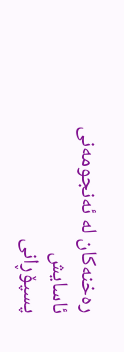ره‌خنه‌كان له‌ ئه‌نجومه‌نی‌ ئاسایش
پسپۆڕانی‌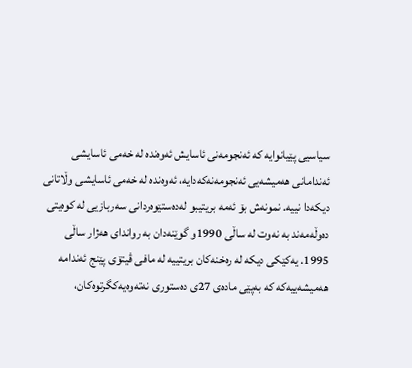سیاسیی‌ پێیانوایه‌ كه‌ ئه‌نجومه‌نی‌ ئاسایش ئه‌وه‌نده‌ له‌ خه‌می‌ ئاسایشی‌ ئه‌ندامانی‌ هه‌میشه‌یی ئه‌نجومه‌نه‌كه‌دایه‌، ئه‌وه‌نده‌ له‌ خه‌می‌ ئاسایشی‌ وڵاتانی‌ دیكه‌دا نییه‌. نمونه‌ش بۆ ئه‌مه‌ بریتیبو له‌ده‌ستێوه‌ردانی‌ سه‌ربازیی‌ له‌ كوه‌یتی‌ ده‌وڵه‌مه‌ند به‌ نه‌وت له‌ ساڵی‌ 1990و گوێنه‌دان به‌ رواندای‌ هه‌ژار ساڵی‌ 1995. یه‌كێكی‌ دیكه‌ له‌ ره‌خنه‌كان بریتییه‌ له‌ مافی‌ ڤیتۆی‌ پێنج ئه‌ندامه‌ هه‌میشه‌ییه‌كه‌ كه‌ به‌پێی‌ ماده‌ی‌ 27ی‌ ده‌ستوری‌ نه‌ته‌وه‌یه‌كگرتوه‌كان،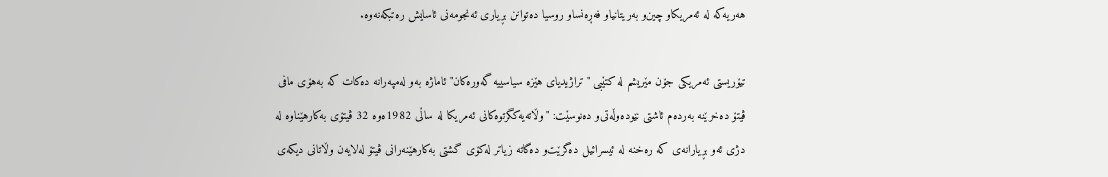هه‌ریه‌كه‌ له‌ ئه‌مریكاو چین‌و به‌ریتانیاو فه‌ڕه‌نساو روسیا ده‌توانن بڕیاری‌ ئه‌نجومه‌نی‌ ئاسایش ره‌تبكه‌نه‌وه‌.

تیۆریستی‌ ئه‌مریكی‌ جۆن مێریشم له‌ كتێبی‌ "تراژیدیای‌ هێزه‌ سیاسییه‌ گه‌وره‌كان" ئاماژه‌ به‌و له‌مپه‌رانه‌ ده‌كات كه‌ به‌هۆی‌ مافی‌ ڤیتۆ ده‌خرێنه‌ به‌رده‌م ئاشتی‌ نێوده‌وڵه‌تی‌‌و ده‌نوسێت: "وڵاته‌یه‌كگرتوه‌كانی‌ ئه‌مریكا له‌ ساڵی‌ 1982ه‌وه‌ 32 ڤیتۆی‌ به‌كارهێناوه‌ له‌ دژی‌ ئه‌و بڕیارانه‌ی‌ كه‌ ره‌خنه‌ له‌ ئیسرائیل ده‌گرێت‌و ده‌گاته‌ زیاتر له‌كۆی‌ گشتی‌ به‌كارهێنه‌رانی‌ ڤیتۆ له‌لایه‌ن وڵاتانی‌ دیكه‌ی‌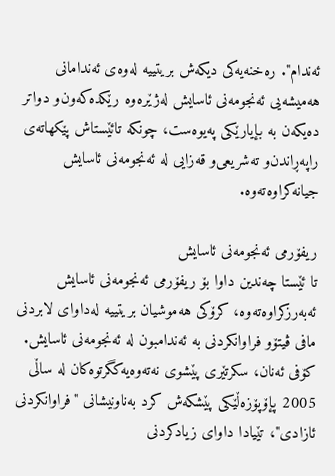ئه‌ندام". ره‌خنه‌یه‌كی‌ دیكه‌ش بریتییه‌ له‌وه‌ی‌ ئه‌ندامانی‌ هه‌میشه‌یی‌ ئه‌نجومه‌نی‌ ئاسایش له‌ژێره‌وه‌ رێكده‌كه‌ون‌و دواتر ده‌یكه‌ن به‌ بإیارێكی‌ په‌یوه‌ست، چونكه‌ تائێستاش پێكهاته‌ی‌ راپه‌ڕاندن‌و ته‌شریعی‌‌و قه‌زایی‌ له‌ ئه‌نجومه‌نی‌ ئاسایش جیانه‌كراوه‌ته‌وه‌.

ریفۆرمی‌ ئه‌نجومه‌نی‌ ئاسایش
تا ئێستا چه‌ندین داوا بۆ ریفۆرمی‌ ئه‌نجومه‌نی‌ ئاسایش ئه‌به‌رزكراوه‌ته‌وه‌، كرۆكی‌ هه‌موشیان بریتییه‌ له‌داوای‌ لابردنی‌ مافی‌ ڤیتۆو فراوانكردنی‌ به‌ ئه‌ندامبون له‌ ئه‌نجومه‌نی‌ ئاسایش. كۆفی‌ ئه‌نان، سكرتێری‌ پێشوی‌ نه‌ته‌وه‌یه‌كگرتوه‌كان له‌ ساڵی‌ 2005 پإۆپۆزه‌ڵێكی‌ پێشكه‌ش كرد به‌ناونیشانی‌ "فراوانكردنی‌ ئازادی‌"، تێیادا داوای‌ زیادكردنی‌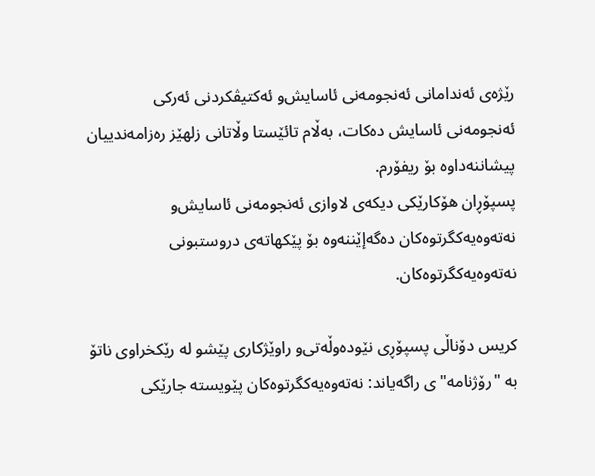رێژه‌ی‌ ئه‌ندامانی‌ ئه‌نجومه‌نی‌ ئاسایش‌و ئه‌كتیڤكردنی‌ ئه‌ركی‌ ئه‌نجومه‌نی‌ ئاسایش ده‌كات، به‌ڵام تائێستا وڵاتانی‌ زلهێز ره‌زامه‌ندییان پیشاننه‌داوه‌ بۆ ریفۆرم.
پسپۆڕان هۆكارێكی‌ دیكه‌ی‌ لاوازی‌ ئه‌نجومه‌نی‌ ئاسایش‌و نه‌ته‌وه‌یه‌كگرتوه‌كان ده‌گه‌إێننه‌وه‌ بۆ پێكهاته‌ی‌ دروستبونی‌ نه‌ته‌وه‌یه‌كگرتوه‌كان.

كریس دۆناڵی‌ پسپۆڕی‌ نێوده‌وڵه‌تی‌‌و راوێژكاری‌ پێشو له‌ رێكخراوی‌ ناتۆ به‌ "رۆژنامه‌"ی‌ راگه‌یاند: نه‌ته‌وه‌یه‌كگرتوه‌كان پێویسته‌ جارێكی‌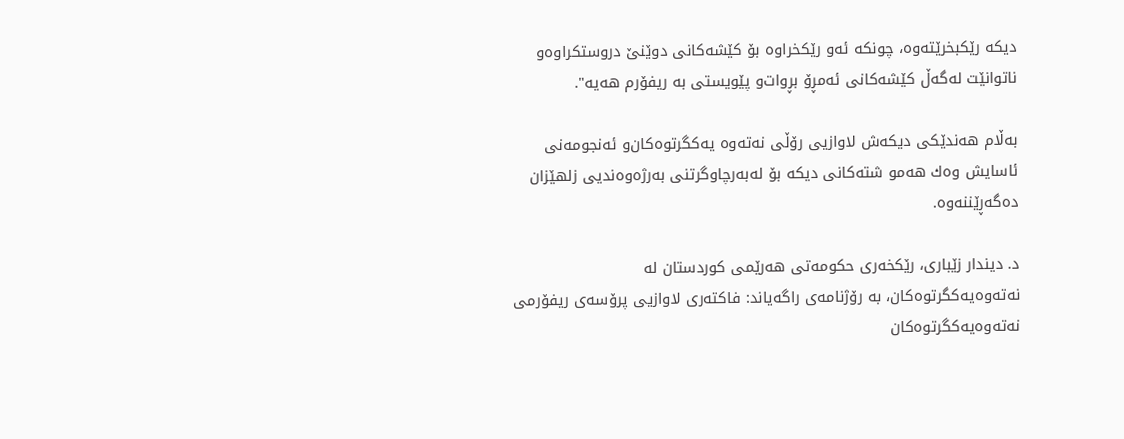دیكه‌ رێكبخرێته‌وه‌، چونكه‌ ئه‌و رێكخراوه‌ بۆ كێشه‌كانی‌ دوێنێ‌ دروستكراوه‌و ناتوانێت له‌گه‌ڵ‌ كێشه‌كانی‌ ئه‌مڕۆ بڕوات‌و پێویستی‌ به‌ ریفۆرم هه‌یه‌".

به‌ڵام هه‌ندێكی‌ دیكه‌ش لاوازیی‌ رۆڵی‌ نه‌ته‌وه‌ یه‌كگرتوه‌كان‌و ئه‌نجومه‌نی‌ ئاسایش وه‌ك هه‌مو شته‌كانی‌ دیكه‌ بۆ له‌به‌رچاوگرتنی‌ به‌رژه‌وه‌ندیی‌ زلهێزان ده‌گه‌ڕێننه‌وه‌.

د. دیندار زێباری‌، رێكخه‌ری‌ حكومه‌تی‌ هه‌رێمی‌ كوردستان له‌ نه‌ته‌وه‌یه‌كگرتوه‌كان، به‌ رۆژنامه‌ی‌ راگه‌یاند: فاكته‌ری‌ لاوازیی‌ پرۆسه‌ی‌ ریفۆرمی‌ نه‌ته‌وه‌یه‌كگرتوه‌كان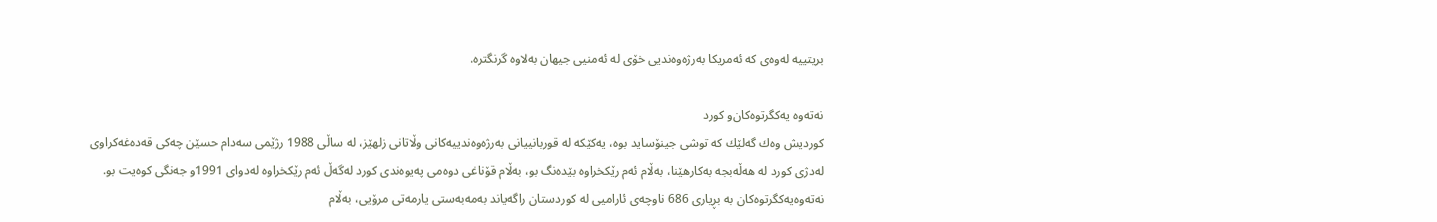بریتییه‌ له‌وه‌ی‌ كه‌ ئه‌مریكا به‌رژه‌وه‌ندیی‌ خۆی‌ له‌ ئه‌منیی‌ جیهان به‌لاوه‌ گرنگتره‌.

نه‌ته‌وه‌ یه‌كگرتوه‌كان‌و كورد
كوردیش وه‌ك گه‌لێك كه‌ توشی‌ جینۆساید بوه‌، یه‌كێكه‌ له‌ قوربانییانی‌ به‌رژه‌وه‌ندییه‌كانی‌ وڵاتانی‌ زلهێز، له‌ ساڵی‌ 1988 رژێمی‌ سه‌دام حسێن چه‌كی‌ قه‌ده‌غه‌كراوی‌ له‌دژی‌ كورد له‌ هه‌ڵه‌بجه‌ به‌كارهێنا، به‌ڵام ئه‌م رێكخراوه‌ بێده‌نگ بو، به‌ڵام قۆناغی‌ دوه‌می‌ په‌یوه‌ندی‌ كورد له‌گه‌ڵ‌ ئه‌م رێكخراوه‌ له‌دوای‌ 1991و جه‌نگی‌ كوه‌یت بو. نه‌ته‌وه‌یه‌كگرتوه‌كان به‌ بڕیاری‌ 686 ناوچه‌ی‌ ئارامیی‌ له‌ كوردستان راگه‌یاند به‌مه‌به‌ستی‌ یارمه‌تی‌ مرۆیی‌، به‌ڵام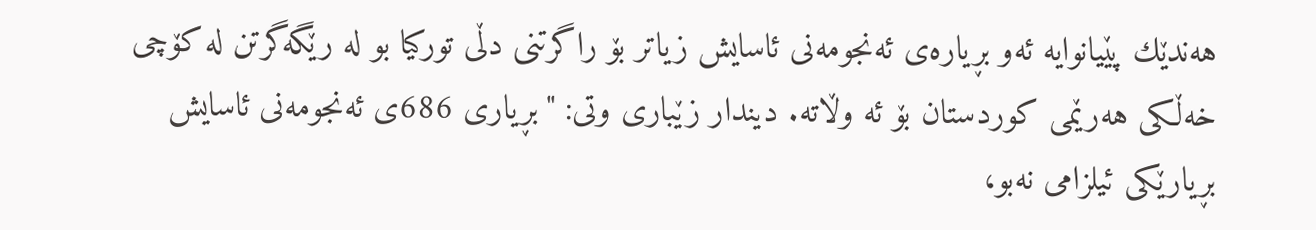هه‌ندێك پێیانوایه‌ ئه‌و بڕیاره‌ی‌ ئه‌نجومه‌نی‌ ئاسایش زیاتر بۆ راگرتنی‌ دڵی‌ توركیا بو له‌ رێگه‌گرتن له‌ كۆچی‌ خه‌ڵكی‌ هه‌رێمی‌ كوردستان بۆ ئه‌ وڵاته‌. دیندار زێباری‌ وتی‌: "بڕیاری‌ 686ی‌ ئه‌نجومه‌نی‌ ئاسایش بڕیارێكی‌ ئیلزامی‌ نه‌بو،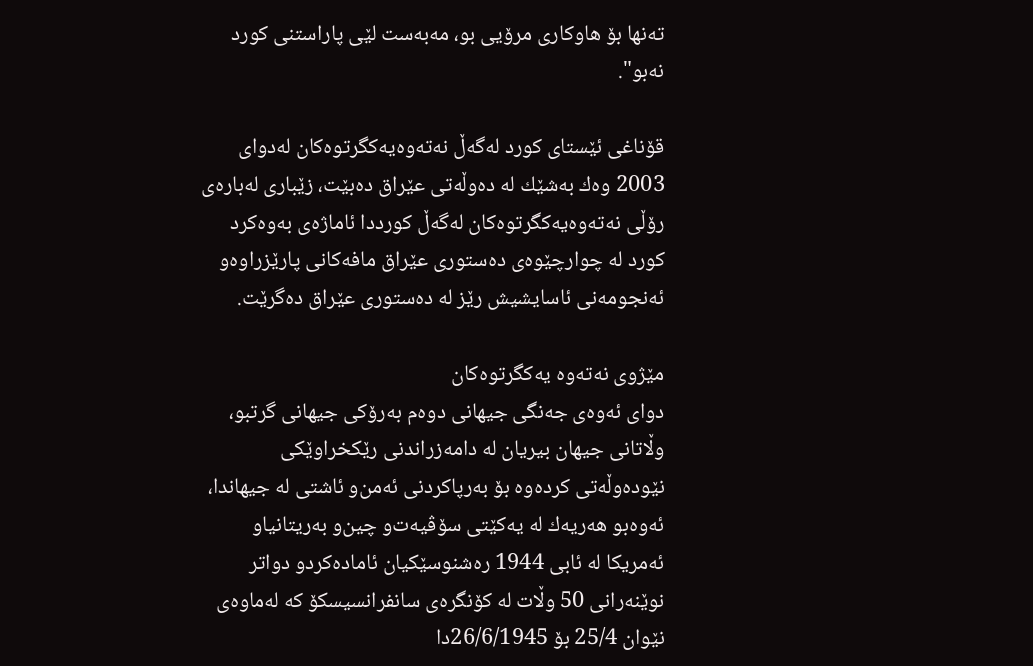ته‌نها بۆ هاوكاری‌ مرۆیی‌ بو، مه‌به‌ست لێی‌ پاراستنی‌ كورد نه‌بو".

قۆناغی‌ ئێستای‌ كورد له‌گه‌ڵ‌ نه‌ته‌وه‌یه‌كگرتوه‌كان له‌دوای‌ 2003 وه‌ك به‌شێك له‌ ده‌وڵه‌تی‌ عێراق ده‌بێت، زێباری‌ له‌باره‌ی‌ رۆڵی‌ نه‌ته‌وه‌یه‌كگرتوه‌كان له‌گه‌ڵ‌ كورددا ئاماژه‌ی‌ به‌وه‌كرد كورد له‌ چوارچێوه‌ی‌ ده‌ستوری‌ عێراق مافه‌كانی‌ پارێزراوه‌و ئه‌نجومه‌نی‌ ئاسایشیش رێز له‌ ده‌ستوری‌ عێراق ده‌گرێت.

مێژوی‌ نه‌ته‌وه‌ یه‌كگرتوه‌كان
دوای‌ ئه‌وه‌ی‌ جه‌نگی‌ جیهانی‌ دوه‌م به‌رۆكی‌ جیهانی‌ گرتبو، وڵاتانی‌ جیهان بیریان له‌ دامه‌زراندنی‌ رێكخراوێكی‌ نێوده‌وڵه‌تی‌ كرده‌وه‌ بۆ به‌رپاكردنی‌ ئه‌من‌و ئاشتی‌ له‌ جیهاندا، ئه‌وه‌بو هه‌ریه‌ك له‌ یه‌كێتی‌ سۆڤیه‌ت‌و چین‌و به‌ریتانیا‌و ئه‌مریكا له‌ ئابی 1944 ره‌شنوسێكیان ئاماده‌كرد‌و دواتر نوێنه‌رانی‌ 50 وڵات له‌ كۆنگره‌ی‌ سانفرانسیسكۆ كه‌ له‌ماوه‌ی‌ نێوان 25/4 بۆ 26/6/1945دا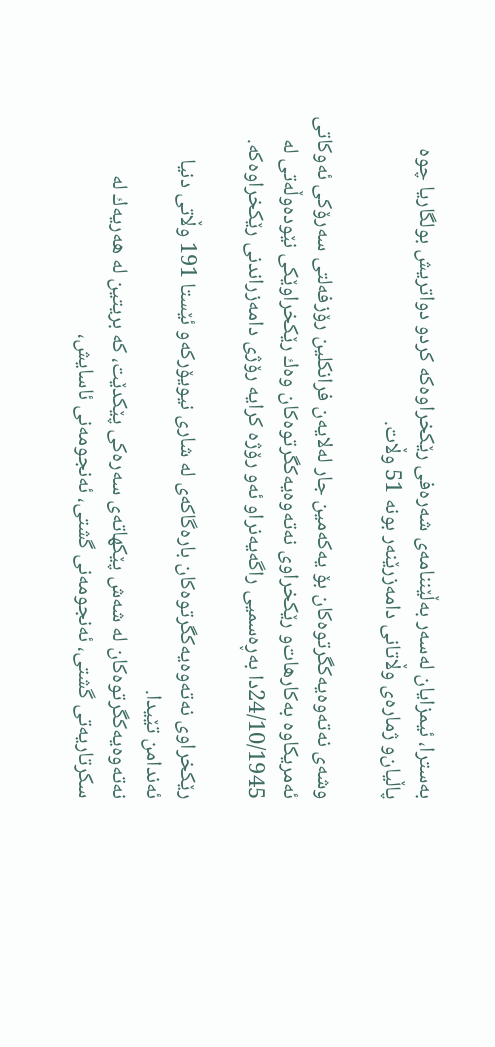به‌سترا، ئیمزایان له‌سه‌ر به‌ڵێننامه‌ی‌ شه‌ره‌فی رێكخراوه‌كه‌ كردو دواتریش بولگاریا چوه‌ پاڵیان‌و ژماره‌ی‌ وڵاتانی‌ دامه‌زرێنه‌ر بونه‌ 51 وڵات.

وشه‌ی‌ نه‌ته‌وه‌یه‌كگرتوه‌كان بۆ یه‌كه‌مین جار له‌لایه‌ن فرانكلین رۆزفه‌لتی‌ سه‌رۆكی‌ ئه‌وكاتی‌ ئه‌مریكاوه‌ به‌كارهات‌و رێكخراوی‌ نه‌ته‌وه‌یه‌كگرتوه‌كان وه‌ك رێكخراوێكی‌ نێوده‌وڵه‌تی‌ له‌ 24/10/1945دا به‌ڕه‌سمیی‌ راگه‌یه‌نراو ئه‌و رۆژه‌ كرایه‌ رۆژی‌ دامه‌زراندنی‌ رێكخراوه‌كه‌.

رێكخراوی‌ نه‌ته‌وه‌یه‌كگرتوه‌كان باره‌گاكه‌ی‌ له‌ شاری‌ نیویۆركه‌و ئێستا 191 وڵاتی‌ دنیا ئه‌ندامن تێیدا.
نه‌ته‌وه‌یه‌كگرتوه‌كان له‌ شه‌ش پێكهاته‌ی‌ سه‌ره‌كی‌ پێكدێت، كه‌ بریتین له‌ هه‌ریه‌ك له‌ سكرتاریه‌تی‌ گشتی‌، ئه‌نجومه‌نی‌ گشتی‌، ئه‌نجومه‌نی‌ ئاسایش،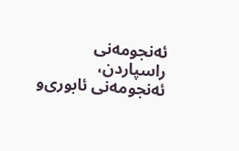ئه‌نجومه‌نی‌ راسپاردن، ئه‌نجومه‌نی‌ ئابوری‌‌و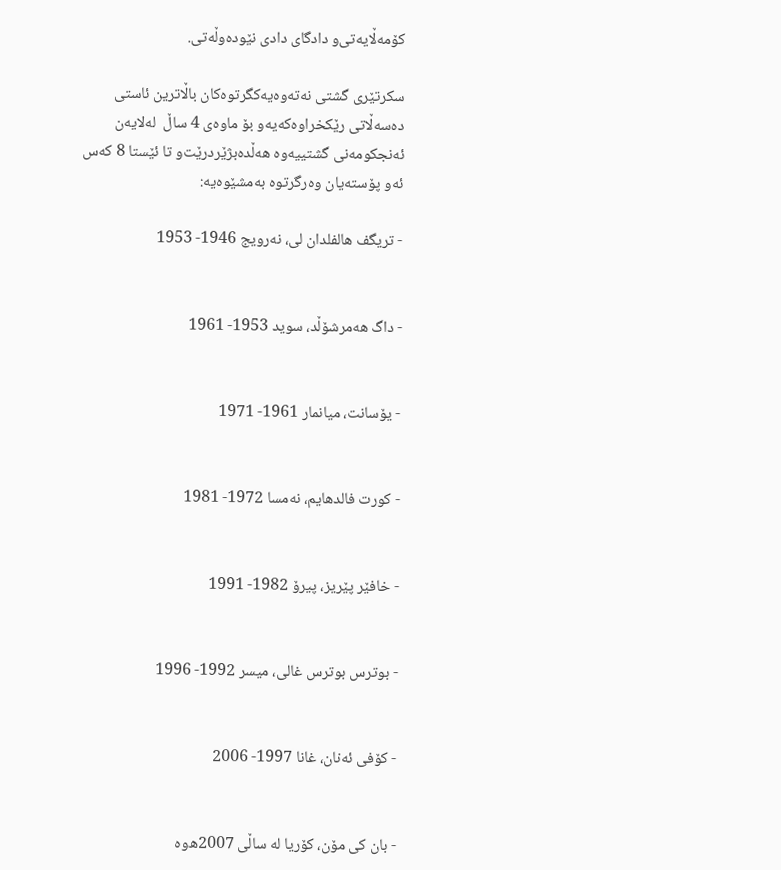كۆمه‌ڵایه‌تی‌‌و دادگای‌ دادی‌ نێوده‌وڵه‌تی‌.

سكرتێری‌ گشتی‌ نه‌ته‌وه‌یه‌كگرتوه‌كان باڵاترین ئاستی‌ ده‌سه‌ڵاتی‌ رێكخراوه‌كه‌یه‌و بۆ ماوه‌ی‌ 4 ساڵ‌  له‌لایه‌ن ئه‌نجكومه‌نی‌ گشتییه‌وه‌ هه‌ڵده‌بژێردرێت‌و تا ئێستا 8 كه‌س ئه‌و پۆسته‌یان وه‌رگرتوه‌ به‌مشێوه‌یه‌:

- تریگف هالفلدان لی، نه‌رویج 1946- 1953


- داگ هه‌مرشۆڵد، سوید 1953- 1961


- یۆسانت، میانمار 1961- 1971


- كورت فالدهایم، نه‌مسا 1972- 1981


- خافێر پێریز، پیرۆ 1982- 1991


- بوترس بوترس غالی، میسر 1992- 1996


- كۆفی‌ ئه‌نان، غانا 1997- 2006


- بان كی مۆن، كۆریا له‌ ساڵی‌ 2007ه‌وه‌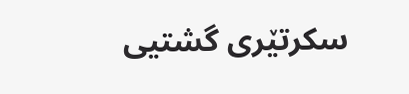سكرتێری‌ گشتیی‌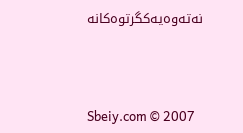نه‌ته‌وه‌یه‌كگرتوه‌كانه‌



Sbeiy.com © 2007